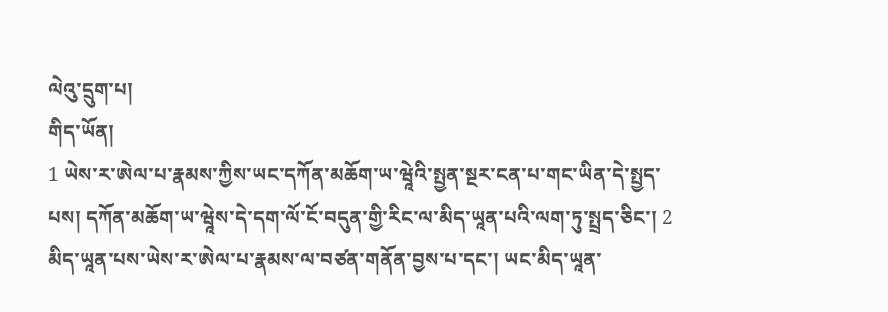ལེའུ་དྲུག་པ།
གིད་ཡོན།
1 ཡེས་ར་ཨེལ་པ་རྣམས་ཀྱིས་ཡང་དཀོན་མཆོག་ཡ་ཝཱེའི་སྤྱན་སྔར་ངན་པ་གང་ཡིན་དེ་སྤྱད་པས། དཀོན་མཆོག་ཡ་ཝཱེས་དེ་དག་ལོ་ངོ་བདུན་གྱི་རིང་ལ་མིད་ཡཱན་པའི་ལག་ཏུ་སྤྲད་ཅིང་། 2 མིད་ཡཱན་པས་ཡེས་ར་ཨེལ་པ་རྣམས་ལ་བཙན་གནོན་བྱས་པ་དང་། ཡང་མིད་ཡཱན་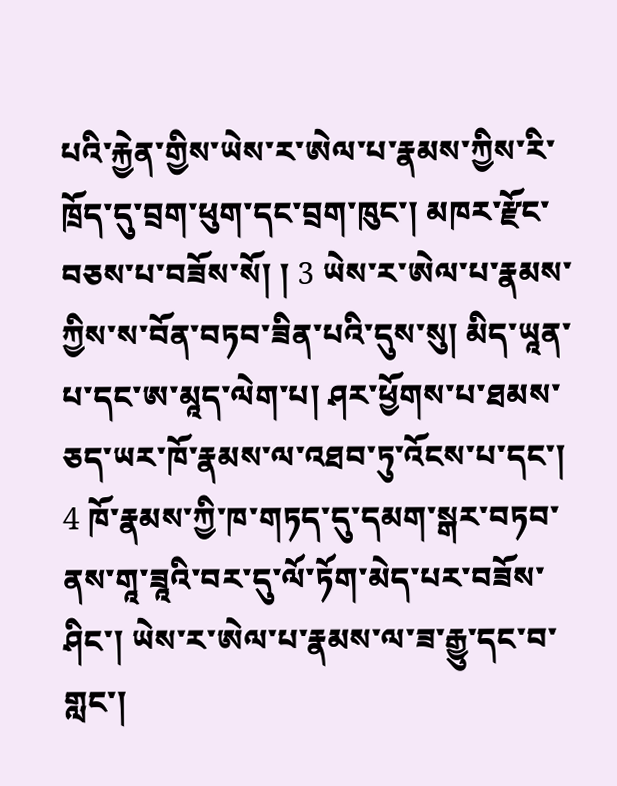པའི་རྐྱེན་གྱིས་ཡེས་ར་ཨེལ་པ་རྣམས་ཀྱིས་རི་ཁྲོད་དུ་བྲག་ཕུག་དང་བྲག་ཁུང་། མཁར་རྫོང་བཅས་པ་བཟོས་སོ། ། 3 ཡེས་ར་ཨེལ་པ་རྣམས་ཀྱིས་ས་བོན་བཏབ་ཟིན་པའི་དུས་སུ། མིད་ཡཱན་པ་དང་ཨ་མཱད་ལེག་པ། ཤར་ཕྱོགས་པ་ཐམས་ཅད་ཡར་ཁོ་རྣམས་ལ་འཐབ་ཏུ་འོངས་པ་དང་། 4 ཁོ་རྣམས་ཀྱི་ཁ་གཏད་དུ་དམག་སྒར་བཏབ་ནས་གཱ་ཟཱའི་བར་དུ་ལོ་ཏོག་མེད་པར་བཟོས་ཤིང་། ཡེས་ར་ཨེལ་པ་རྣམས་ལ་ཟ་རྒྱུ་དང་བ་གླང་།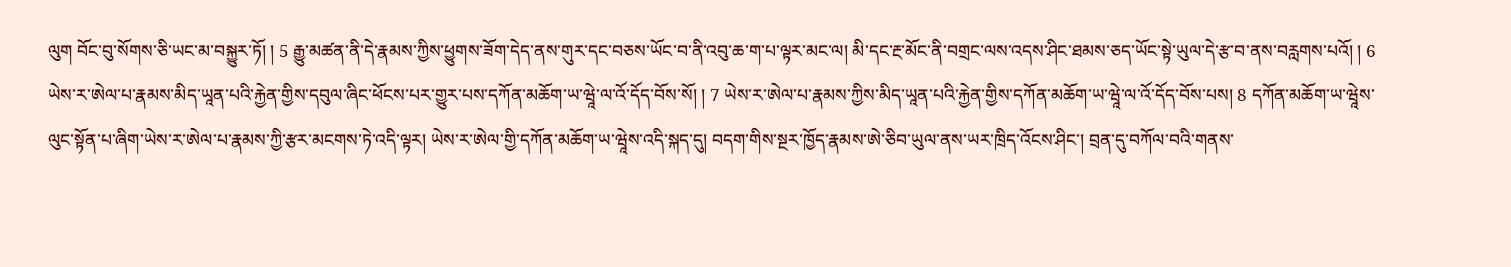ལུག བོང་བུ་སོགས་ཅི་ཡང་མ་བསྐྱུར་ཏོ། ། 5 རྒྱུ་མཚན་ནི་དེ་རྣམས་ཀྱིས་ཕྱུགས་ཟོག་དེད་ནས་གུར་དང་བཅས་ཡོང་བ་ནི་འབུ་ཆ་ག་པ་ལྟར་མང་ལ། མི་དང་རྔ་མོང་ནི་བགྲང་ལས་འདས་ཤིང་ཐམས་ཅད་ཡོང་སྟེ་ཡུལ་དེ་རྩ་བ་ནས་བརླགས་པའོ། ། 6 ཡེས་ར་ཨེལ་པ་རྣམས་མིད་ཡཱན་པའི་རྐྱེན་གྱིས་དབུལ་ཞིང་ཕོངས་པར་གྱུར་པས་དཀོན་མཆོག་ཡ་ཝཱེ་ལ་འོ་དོད་བོས་སོ། ། 7 ཡེས་ར་ཨེལ་པ་རྣམས་ཀྱིས་མིད་ཡཱན་པའི་རྐྱེན་གྱིས་དཀོན་མཆོག་ཡ་ཝཱེ་ལ་འོ་དོད་བོས་པས། 8 དཀོན་མཆོག་ཡ་ཝཱེས་ལུང་སྟོན་པ་ཞིག་ཡེས་ར་ཨེལ་པ་རྣམས་ཀྱི་རྩར་མངགས་ཏེ་འདི་ལྟར། ཡེས་ར་ཨེལ་གྱི་དཀོན་མཆོག་ཡ་ཝཱེས་འདི་སྐད་དུ། བདག་གིས་སྔར་ཁྱོད་རྣམས་ཨེ་ཅིབ་ཡུལ་ནས་ཡར་ཁྲིད་འོངས་ཤིང་། བྲན་དུ་བཀོལ་བའི་གནས་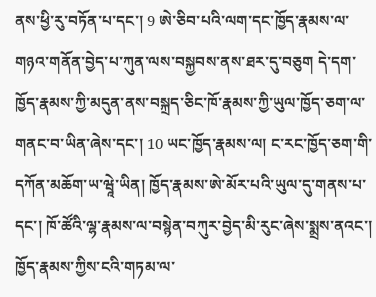ནས་ཕྱི་རུ་བཏོན་པ་དང་། 9 ཨེ་ཅིབ་པའི་ལག་དང་ཁྱོད་རྣམས་ལ་གཉའ་གནོན་བྱེད་པ་ཀུན་ལས་བསྐྱབས་ནས་ཐར་དུ་བཅུག དེ་དག་ཁྱོད་རྣམས་ཀྱི་མདུན་ནས་བསྐྲད་ཅིང་ཁོ་རྣམས་ཀྱི་ཡུལ་ཁྱོད་ཅག་ལ་གནང་བ་ཡིན་ཞེས་དང་། 10 ཡང་ཁྱོད་རྣམས་ལ། ང་རང་ཁྱོད་ཅག་གི་དཀོན་མཆོག་ཡ་ཝཱེ་ཡིན། ཁྱོད་རྣམས་ཨེ་མོར་པའི་ཡུལ་དུ་གནས་པ་དང་། ཁོ་ཚོའི་ལྷ་རྣམས་ལ་བསྙེན་བཀུར་བྱེད་མི་རུང་ཞེས་སྨྲས་ནའང་། ཁྱོད་རྣམས་ཀྱིས་ངའི་གཏམ་ལ་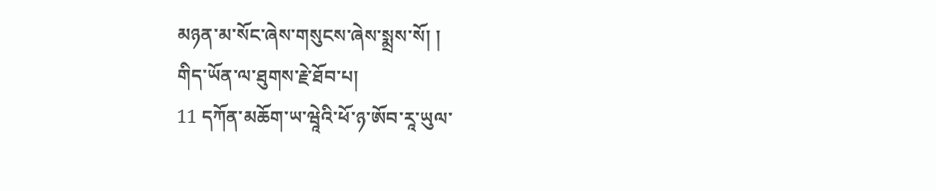མཉན་མ་སོང་ཞེས་གསུངས་ཞེས་སྨྲས་སོ། །
གིད་ཡོན་ལ་ཐུགས་རྗེ་ཐོབ་པ།
11 དཀོན་མཆོག་ཡ་ཝཱེའི་ཕོ་ཉ་ཨོབ་རཱ་ཡུལ་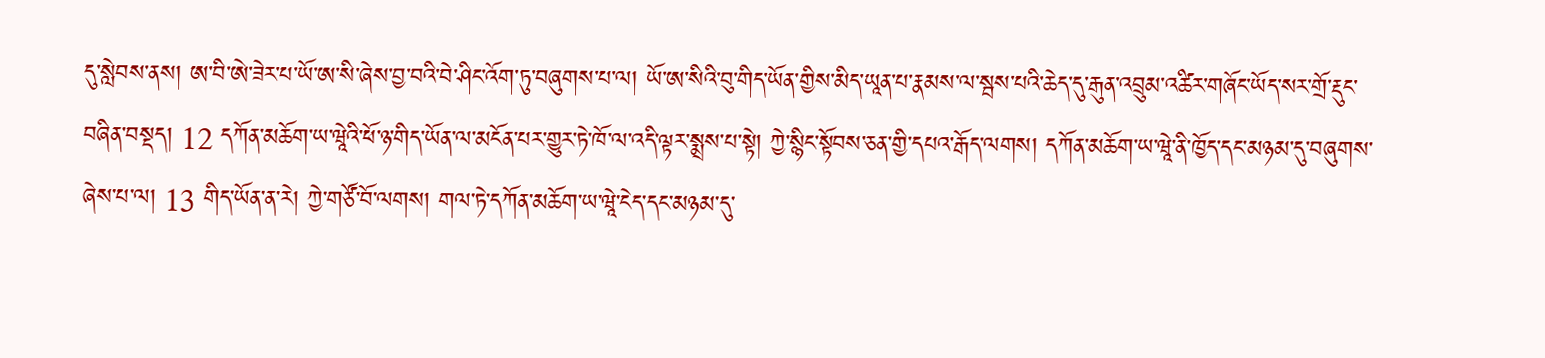དུ་སླེབས་ནས། ཨ་བི་ཨེ་ཟེར་པ་ཡོ་ཨ་སི་ཞེས་བྱ་བའི་བེ་ཤིང་འོག་ཏུ་བཞུགས་པ་ལ། ཡོ་ཨ་སིའི་བུ་གིད་ཡོན་གྱིས་མིད་ཡཱན་པ་རྣམས་ལ་སྦས་པའི་ཆེད་དུ་རྒུན་འབྲུམ་འཚིར་གཞོང་ཡོད་སར་གྲོ་རྡུང་བཞིན་བསྡད། 12 དཀོན་མཆོག་ཡ་ཝཱེའི་ཕོ་ཉ་གིད་ཡོན་ལ་མངོན་པར་གྱུར་ཏེ་ཁོ་ལ་འདི་ལྟར་སྨྲས་པ་སྟེ། ཀྱེ་སྙིང་སྟོབས་ཅན་གྱི་དཔའ་རྒོད་ལགས། དཀོན་མཆོག་ཡ་ཝཱེ་ནི་ཁྱོད་དང་མཉམ་དུ་བཞུགས་ཞེས་པ་ལ། 13 གིད་ཡོན་ན་རེ། ཀྱེ་གཙོ་བོ་ལགས། གལ་ཏེ་དཀོན་མཆོག་ཡ་ཝཱེ་ངེད་དང་མཉམ་དུ་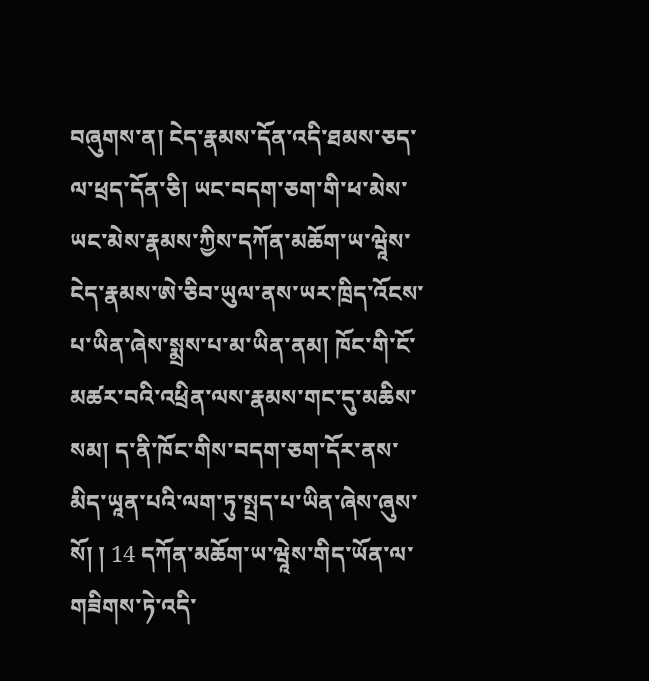བཞུགས་ན། ངེད་རྣམས་དོན་འདི་ཐམས་ཅད་ལ་ཕྲད་དོན་ཅི། ཡང་བདག་ཅག་གི་ཕ་མེས་ཡང་མེས་རྣམས་ཀྱིས་དཀོན་མཆོག་ཡ་ཝཱེས་ངེད་རྣམས་ཨེ་ཅིབ་ཡུལ་ནས་ཡར་ཁྲིད་འོངས་པ་ཡིན་ཞེས་སྨྲས་པ་མ་ཡིན་ནམ། ཁོང་གི་ངོ་མཚར་བའི་འཕྲིན་ལས་རྣམས་གང་དུ་མཆིས་སམ། ད་ནི་ཁོང་གིས་བདག་ཅག་དོར་ནས་མིད་ཡཱན་པའི་ལག་ཏུ་སྤྲད་པ་ཡིན་ཞེས་ཞུས་སོ། ། 14 དཀོན་མཆོག་ཡ་ཝཱེས་གིད་ཡོན་ལ་གཟིགས་ཏེ་འདི་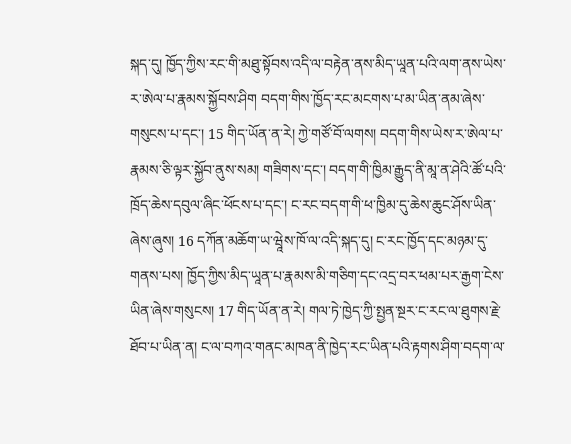སྐད་དུ། ཁྱོད་ཀྱིས་རང་གི་མཐུ་སྟོབས་འདི་ལ་བརྟེན་ནས་མིད་ཡཱན་པའི་ལག་ནས་ཡེས་ར་ཨེལ་པ་རྣམས་སྐྱོབས་ཤིག བདག་གིས་ཁྱོད་རང་མངགས་པ་མ་ཡིན་ནམ་ཞེས་གསུངས་པ་དང་། 15 གིད་ཡོན་ན་རེ། ཀྱེ་གཙོ་བོ་ལགས། བདག་གིས་ཡེས་ར་ཨེལ་པ་རྣམས་ཅི་ལྟར་སྐྱོབ་ནུས་སམ། གཟིགས་དང་། བདག་གི་ཁྱིམ་རྒྱུད་ནི་མཱ་ན་ཤེའི་ཚོ་པའི་ཁྲོད་ཆེས་དབུལ་ཞིང་ཕོངས་པ་དང་། ང་རང་བདག་གི་ཕ་ཁྱིམ་དུ་ཆེས་ཆུང་ཤོས་ཡིན་ཞེས་ཞུས། 16 དཀོན་མཆོག་ཡ་ཝཱེས་ཁོ་ལ་འདི་སྐད་དུ། ང་རང་ཁྱོད་དང་མཉམ་དུ་གནས་པས། ཁྱོད་ཀྱིས་མིད་ཡཱན་པ་རྣམས་མི་གཅིག་དང་འདྲ་བར་ཕམ་པར་རྒྱག་ངེས་ཡིན་ཞེས་གསུངས། 17 གིད་ཡོན་ན་རེ། གལ་ཏེ་ཁྱེད་ཀྱི་སྤྱན་སྔར་ང་རང་ལ་ཐུགས་རྗེ་ཐོབ་པ་ཡིན་ན། ང་ལ་བཀའ་གནང་མཁན་ནི་ཁྱེད་རང་ཡིན་པའི་རྟགས་ཤིག་བདག་ལ་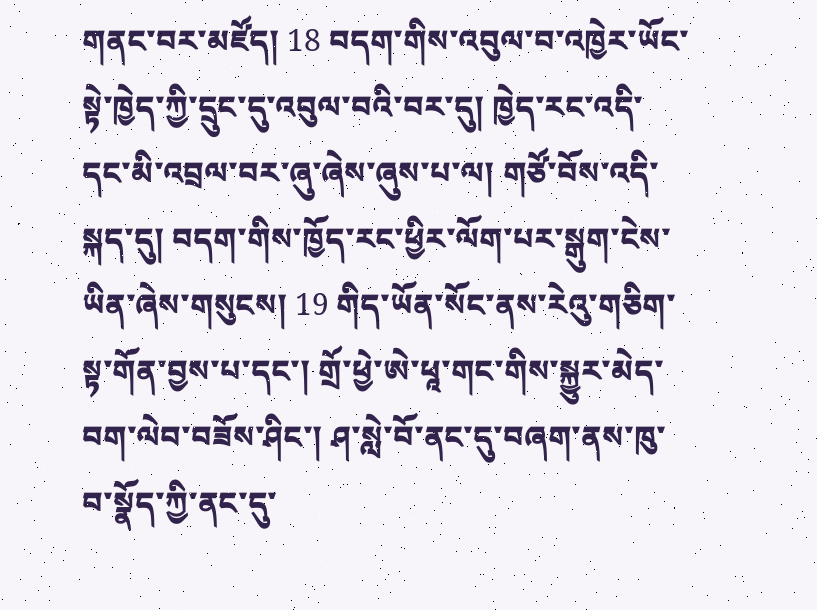གནང་བར་མཛོད། 18 བདག་གིས་འབུལ་བ་འཁྱེར་ཡོང་སྟེ་ཁྱེད་ཀྱི་དྲུང་དུ་འབུལ་བའི་བར་དུ། ཁྱེད་རང་འདི་དང་མི་འབྲལ་བར་ཞུ་ཞེས་ཞུས་པ་ལ། གཙོ་བོས་འདི་སྐད་དུ། བདག་གིས་ཁྱོད་རང་ཕྱིར་ལོག་པར་སྒུག་ངེས་ཡིན་ཞེས་གསུངས། 19 གིད་ཡོན་སོང་ནས་རེའུ་གཅིག་སྟ་གོན་བྱས་པ་དང་། གྲོ་ཕྱེ་ཨེ་ཕཱ་གང་གིས་སྐྱུར་མེད་བག་ལེབ་བཟོས་ཤིང་། ཤ་སླེ་བོ་ནང་དུ་བཞག་ནས་ཁུ་བ་སྣོད་ཀྱི་ནང་དུ་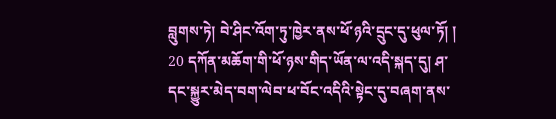བླུགས་ཏེ། བེ་ཤིང་འོག་ཏུ་ཁྱེར་ནས་ཕོ་ཉའི་དྲུང་དུ་ཕུལ་ཏོ། ། 20 དཀོན་མཆོག་གི་ཕོ་ཉས་གིད་ཡོན་ལ་འདི་སྐད་དུ། ཤ་དང་སྐྱུར་མེད་བག་ལེབ་ཕ་བོང་འདིའི་སྟེང་དུ་བཞག་ནས་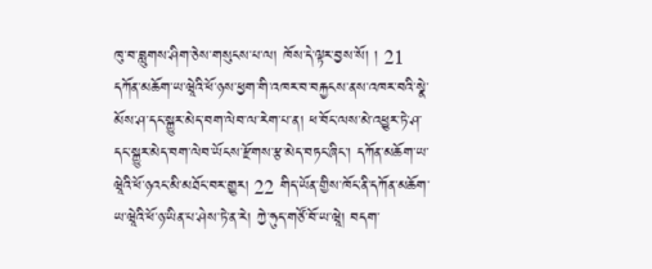ཁུ་བ་བླུགས་ཤིག་ཅེས་གསུངས་པ་ལ། ཁོས་དེ་ལྟར་བྱས་སོ། ། 21 དཀོན་མཆོག་ཡ་ཝཱེའི་ཕོ་ཉས་ཕྱག་གི་འཁར་བ་བརྐྱངས་ནས་འཁར་བའི་སྣེ་མོས་ཤ་དང་སྐྱུར་མེད་བག་ལེབ་ལ་རེག་པ་ན། ཕ་བོང་ལས་མེ་འཕྱུར་ཏེ་ཤ་དང་སྐྱུར་མེད་བག་ལེབ་ཡོངས་རྫོགས་རྩ་མེད་བཏང་ཞིང་། དཀོན་མཆོག་ཡ་ཝཱེའི་ཕོ་ཉའང་མི་མཐོང་བར་གྱུར། 22 གིད་ཡོན་གྱིས་ཁོང་ནི་དཀོན་མཆོག་ཡ་ཝཱེའི་ཕོ་ཉ་ཡིན་པ་ཤེས་ཏེ་ན་རེ། ཀྱེ་ཧུད་གཙོ་བོ་ཡ་ཝཱེ། བདག་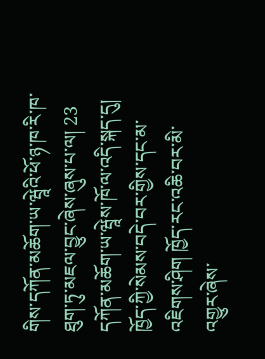གིས་དཀོན་མཆོག་ཡ་ཝཱེའི་ཕོ་ཉ་ཁ་རི་ཁ་ཐུག་ཏུ་མཇལ་བྱུང་ཞེས་ཞུས་པ་ལ། 23 དཀོན་མཆོག་ཡ་ཝཱེས་ཁོ་ལ་འདི་སྐད་དུ། ཁྱོད་ཀྱི་སེམས་བདེ་བར་གྱིས་དང་མ་འཇིགས་ཤིག ཁྱོད་རང་འཆི་བར་མི་འགྱུར་ཞེས་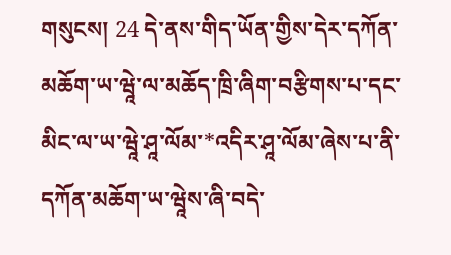གསུངས། 24 དེ་ནས་གིད་ཡོན་གྱིས་དེར་དཀོན་མཆོག་ཡ་ཝཱེ་ལ་མཆོད་ཁྲི་ཞིག་བརྩིགས་པ་དང་མིང་ལ་ཡ་ཝཱེ་ཤཱ་ལོམ་*འདིར་ཤཱ་ལོམ་ཞེས་པ་ནི་དཀོན་མཆོག་ཡ་ཝཱེས་ཞི་བདེ་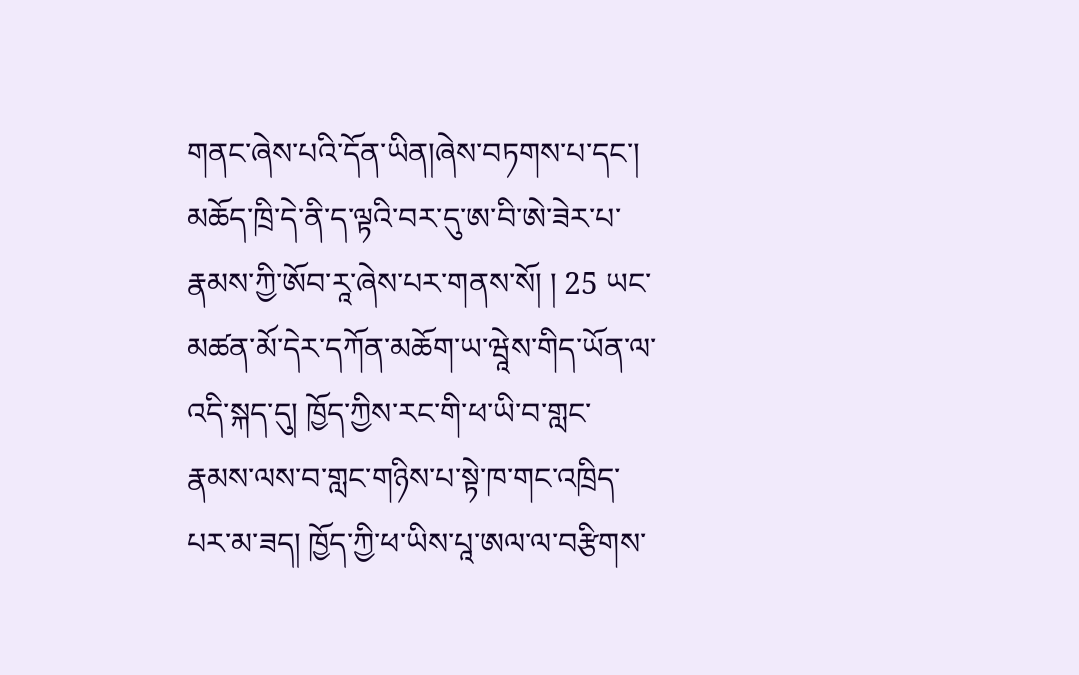གནང་ཞེས་པའི་དོན་ཡིན།ཞེས་བཏགས་པ་དང་། མཆོད་ཁྲི་དེ་ནི་ད་ལྟའི་བར་དུ་ཨ་བི་ཨེ་ཟེར་པ་རྣམས་ཀྱི་ཨོབ་རཱ་ཞེས་པར་གནས་སོ། ། 25 ཡང་མཚན་མོ་དེར་དཀོན་མཆོག་ཡ་ཝཱེས་གིད་ཡོན་ལ་འདི་སྐད་དུ། ཁྱོད་ཀྱིས་རང་གི་ཕ་ཡི་བ་གླང་རྣམས་ལས་བ་གླང་གཉིས་པ་སྟེ་ཁ་གང་འཁྲིད་པར་མ་ཟད། ཁྱོད་ཀྱི་ཕ་ཡིས་པཱ་ཨལ་ལ་བརྩིགས་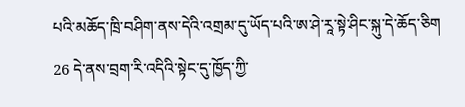པའི་མཆོད་ཁྲི་བཤིག་ནས་དེའི་འགྲམ་དུ་ཡོད་པའི་ཨ་ཤེ་རཱ་སྟེ་ཤིང་སྐུ་དེ་ཆོད་ཅིག 26 དེ་ནས་བྲག་རི་འདིའི་སྟེང་དུ་ཁྱོད་ཀྱི་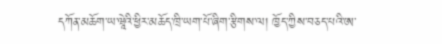དཀོན་མཆོག་ཡ་ཝཱེའི་ཕྱིར་མཆོད་ཁྲི་ཡག་པོ་ཞིག་རྩིགས་ལ། ཁྱོད་ཀྱིས་བཅད་པའི་ཨ་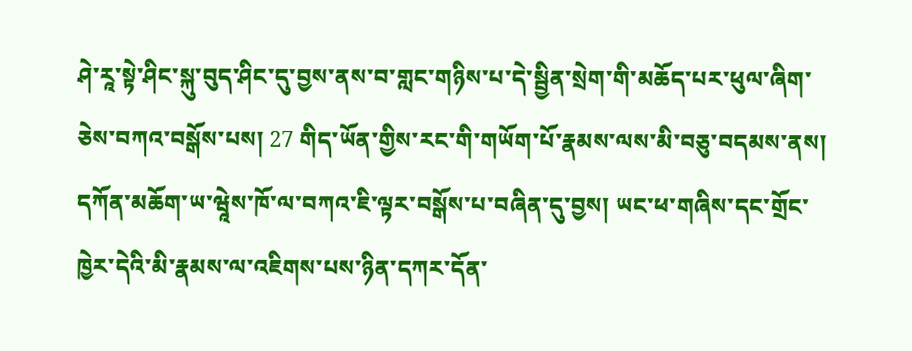ཤེ་རཱ་སྟེ་ཤིང་སྐུ་བུད་ཤིང་དུ་བྱས་ནས་བ་གླང་གཉིས་པ་དེ་སྦྱིན་སྲེག་གི་མཆོད་པར་ཕུལ་ཞིག་ཅེས་བཀའ་བསྒོས་པས། 27 གིད་ཡོན་གྱིས་རང་གི་གཡོག་པོ་རྣམས་ལས་མི་བཅུ་བདམས་ནས། དཀོན་མཆོག་ཡ་ཝཱེས་ཁོ་ལ་བཀའ་ཇི་ལྟར་བསྒོས་པ་བཞིན་དུ་བྱས། ཡང་ཕ་གཞིས་དང་གྲོང་ཁྱེར་དེའི་མི་རྣམས་ལ་འཇིགས་པས་ཉིན་དཀར་དོན་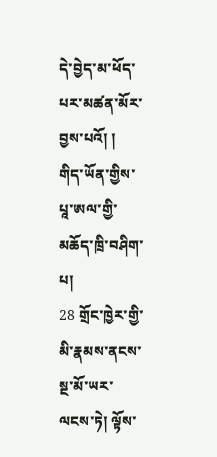དེ་བྱེད་མ་ཕོད་པར་མཚན་མོར་བྱས་པའོ། །
གིད་ཡོན་གྱིས་པཱ་ཨལ་གྱི་མཆོད་ཁྲི་བཤིག་པ།
28 གྲོང་ཁྱེར་གྱི་མི་རྣམས་ནངས་སྔ་མོ་ཡར་ལངས་ཏེ། ལྟོས་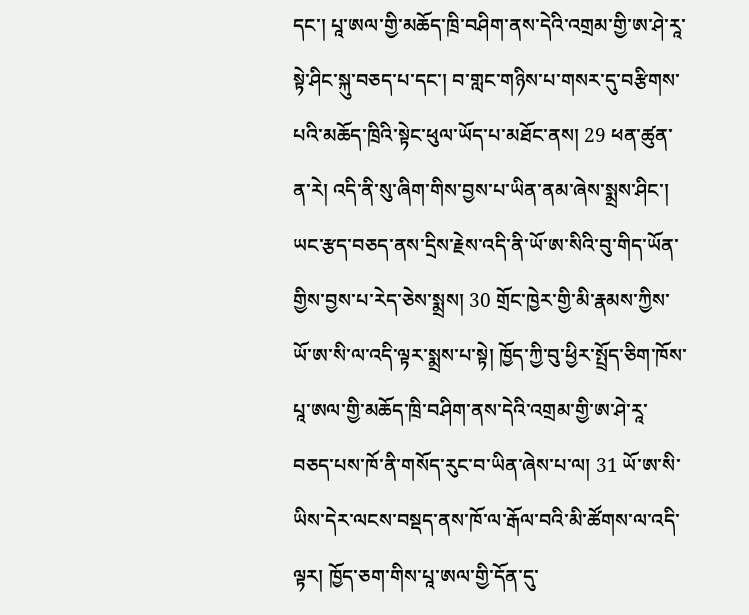དང་། པཱ་ཨལ་གྱི་མཆོད་ཁྲི་བཤིག་ནས་དེའི་འགྲམ་གྱི་ཨ་ཤེ་རཱ་སྟེ་ཤིང་སྐུ་བཅད་པ་དང་། བ་གླང་གཉིས་པ་གསར་དུ་བརྩིགས་པའི་མཆོད་ཁྲིའི་སྟེང་ཕུལ་ཡོད་པ་མཐོང་ནས། 29 ཕན་ཚུན་ན་རེ། འདི་ནི་སུ་ཞིག་གིས་བྱས་པ་ཡིན་ནམ་ཞེས་སྨྲས་ཤིང་། ཡང་རྩད་བཅད་ནས་དྲིས་རྗེས་འདི་ནི་ཡོ་ཨ་སིའི་བུ་གིད་ཡོན་གྱིས་བྱས་པ་རེད་ཅེས་སྨྲས། 30 གྲོང་ཁྱེར་གྱི་མི་རྣམས་ཀྱིས་ཡོ་ཨ་སི་ལ་འདི་ལྟར་སྨྲས་པ་སྟེ། ཁྱོད་ཀྱི་བུ་ཕྱིར་སྤྲོད་ཅིག་ཁོས་པཱ་ཨལ་གྱི་མཆོད་ཁྲི་བཤིག་ནས་དེའི་འགྲམ་གྱི་ཨ་ཤེ་རཱ་བཅད་པས་ཁོ་ནི་གསོད་རུང་བ་ཡིན་ཞེས་པ་ལ། 31 ཡོ་ཨ་སི་ཡིས་དེར་ལངས་བསྡད་ནས་ཁོ་ལ་རྒོལ་བའི་མི་ཚོགས་ལ་འདི་ལྟར། ཁྱོད་ཅག་གིས་པཱ་ཨལ་གྱི་དོན་དུ་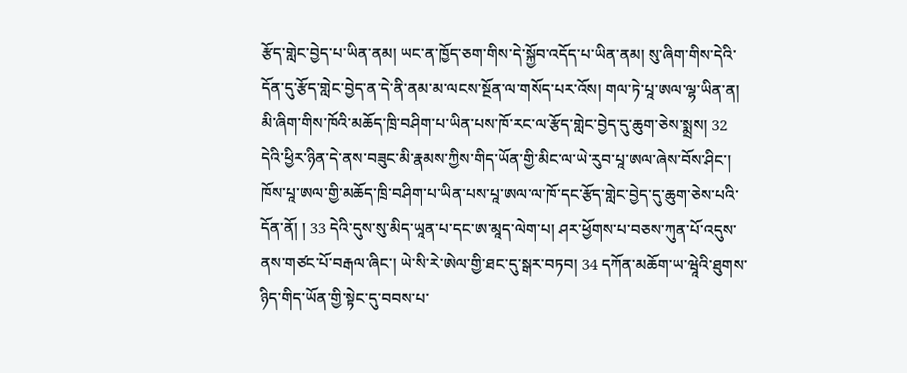རྩོད་གླེང་བྱེད་པ་ཡིན་ནམ། ཡང་ན་ཁྱོད་ཅག་གིས་དེ་སྐྱོབ་འདོད་པ་ཡིན་ནམ། སུ་ཞིག་གིས་དེའི་དོན་དུ་རྩོད་གླེང་བྱེད་ན་དེ་ནི་ནམ་མ་ལངས་སྔོན་ལ་གསོད་པར་འོས། གལ་ཏེ་པཱ་ཨལ་ལྷ་ཡིན་ན། མི་ཞིག་གིས་ཁོའི་མཆོད་ཁྲི་བཤིག་པ་ཡིན་པས་ཁོ་རང་ལ་རྩོད་གླེང་བྱེད་དུ་ཆུག་ཅེས་སྨྲས། 32 དེའི་ཕྱིར་ཉིན་དེ་ནས་བཟུང་མི་རྣམས་ཀྱིས་གིད་ཡོན་གྱི་མིང་ལ་ཡེ་རུབ་པཱ་ཨལ་ཞེས་བོས་ཤིང་། ཁོས་པཱ་ཨལ་གྱི་མཆོད་ཁྲི་བཤིག་པ་ཡིན་པས་པཱ་ཨལ་ལ་ཁོ་དང་རྩོད་གླེང་བྱེད་དུ་ཆུག་ཅེས་པའི་དོན་ནོ། ། 33 དེའི་དུས་སུ་མིད་ཡཱན་པ་དང་ཨ་མཱད་ལེག་པ། ཤར་ཕྱོགས་པ་བཅས་ཀུན་པོ་འདུས་ནས་གཙང་པོ་བརྒལ་ཞིང་། ཡེ་སི་རེ་ཨེལ་གྱི་ཐང་དུ་སྒར་བཏབ། 34 དཀོན་མཆོག་ཡ་ཝཱེའི་ཐུགས་ཉིད་གིད་ཡོན་གྱི་སྟེང་དུ་བབས་པ་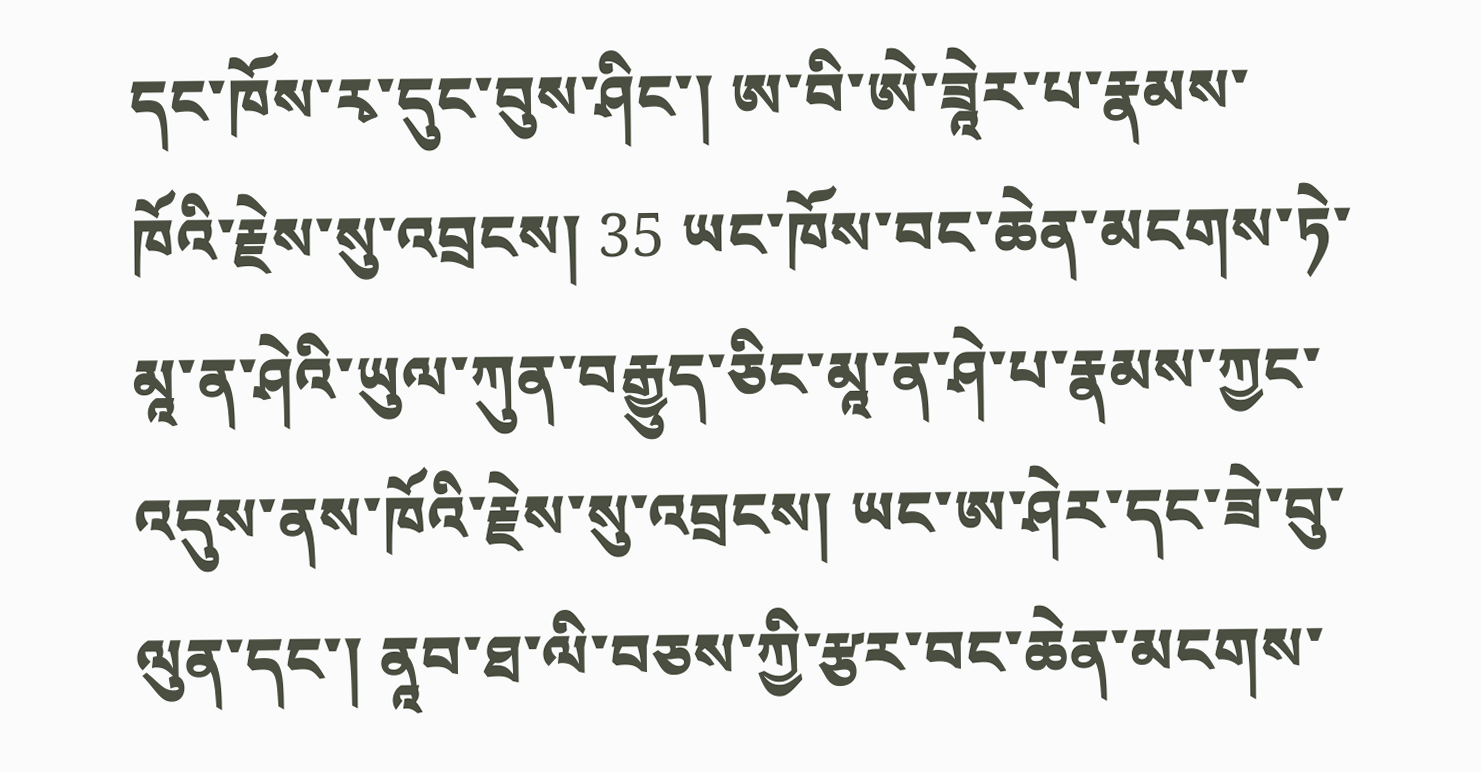དང་ཁོས་རྭ་དུང་བུས་ཤིང་། ཨ་བི་ཨེ་ཟཱེར་པ་རྣམས་ཁོའི་རྗེས་སུ་འབྲངས། 35 ཡང་ཁོས་བང་ཆེན་མངགས་ཏེ་མཱ་ན་ཤེའི་ཡུལ་ཀུན་བརྒྱུད་ཅིང་མཱ་ན་ཤེ་པ་རྣམས་ཀྱང་འདུས་ནས་ཁོའི་རྗེས་སུ་འབྲངས། ཡང་ཨ་ཤེར་དང་ཟེ་བུ་ལུན་དང་། ནཱབ་ཐ་ལི་བཅས་ཀྱི་རྩར་བང་ཆེན་མངགས་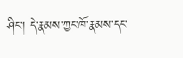ཤིང་། དེ་རྣམས་ཀྱང་ཁོ་རྣམས་དང་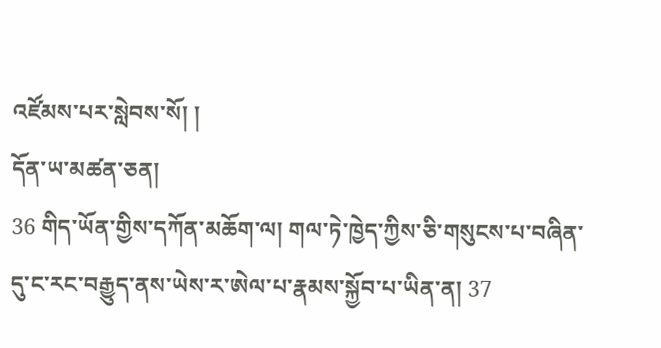འཛོམས་པར་སླེབས་སོ། །
དོན་ཡ་མཚན་ཅན།
36 གིད་ཡོན་གྱིས་དཀོན་མཆོག་ལ། གལ་ཏེ་ཁྱེད་ཀྱིས་ཅི་གསུངས་པ་བཞིན་དུ་ང་རང་བརྒྱུད་ནས་ཡེས་ར་ཨེལ་པ་རྣམས་སྐྱོབ་པ་ཡིན་ན། 37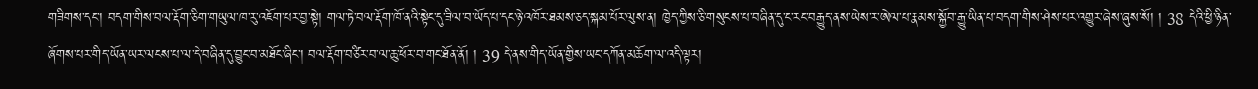གཟིགས་དང་། བདག་གིས་བལ་རྡོག་ཅིག་གཡུལ་ཁ་རུ་འཇོག་པར་བྱ་སྟེ། གལ་ཏེ་བལ་རྡོག་ཁོ་ནའི་སྟེང་དུ་ཟིལ་བ་ཡོད་པ་དང་ཉེ་འཁོར་ཐམས་ཅད་སྐམ་པོར་ལུས་ན། ཁྱེད་ཀྱིས་ཅི་གསུངས་པ་བཞིན་དུ་ང་རང་བརྒྱུད་ནས་ཡེས་ར་ཨེལ་པ་རྣམས་སྐྱོབ་རྒྱུ་ཡིན་པ་བདག་གིས་ཤེས་པར་འགྱུར་ཞེས་ཞུས་སོ། ། 38 དེའི་ཕྱི་ཉིན་ཞོགས་པར་གིད་ཡོན་ཡར་ལངས་པ་ལ་དེ་བཞིན་དུ་བྱུང་བ་མཐོང་ཞིང་། བལ་རྡོག་བཙིར་བ་ལ་ཆུ་ཕོར་བ་གང་ཐོན་ནོ། ། 39 དེ་ནས་གིད་ཡོན་གྱིས་ཡང་དཀོན་མཆོག་ལ་འདི་ལྟར།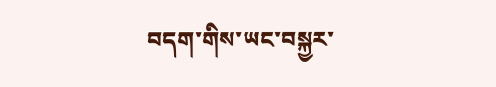བདག་གིས་ཡང་བསྐྱར་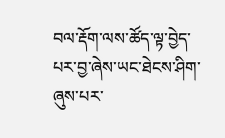བལ་རྡོག་ལས་ཚོད་ལྟ་བྱེད་པར་བྱ་ཞེས་ཡང་ཐེངས་ཤིག་ཞུས་པར་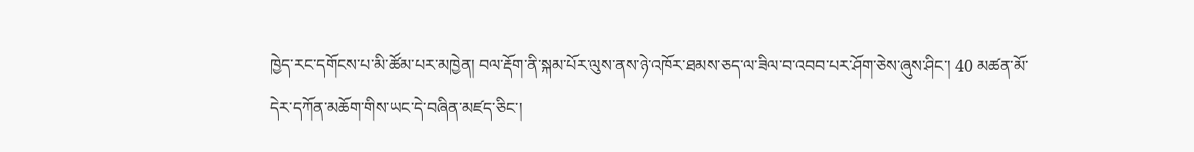ཁྱེད་རང་དགོངས་པ་མི་ཚོམ་པར་མཁྱེན། བལ་རྡོག་ནི་སྐམ་པོར་ལུས་ནས་ཉེ་འཁོར་ཐམས་ཅད་ལ་ཟིལ་བ་འབབ་པར་ཤོག་ཅེས་ཞུས་ཤིང་། 40 མཚན་མོ་དེར་དཀོན་མཆོག་གིས་ཡང་དེ་བཞིན་མཛད་ཅིང་།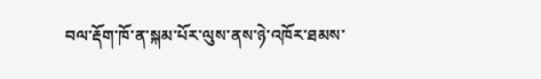བལ་རྡོག་ཁོ་ན་སྐམ་པོར་ལུས་ནས་ཉེ་འཁོར་ཐམས་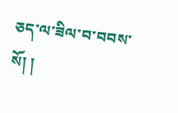ཅད་ལ་ཟིལ་བ་བབས་སོ། །